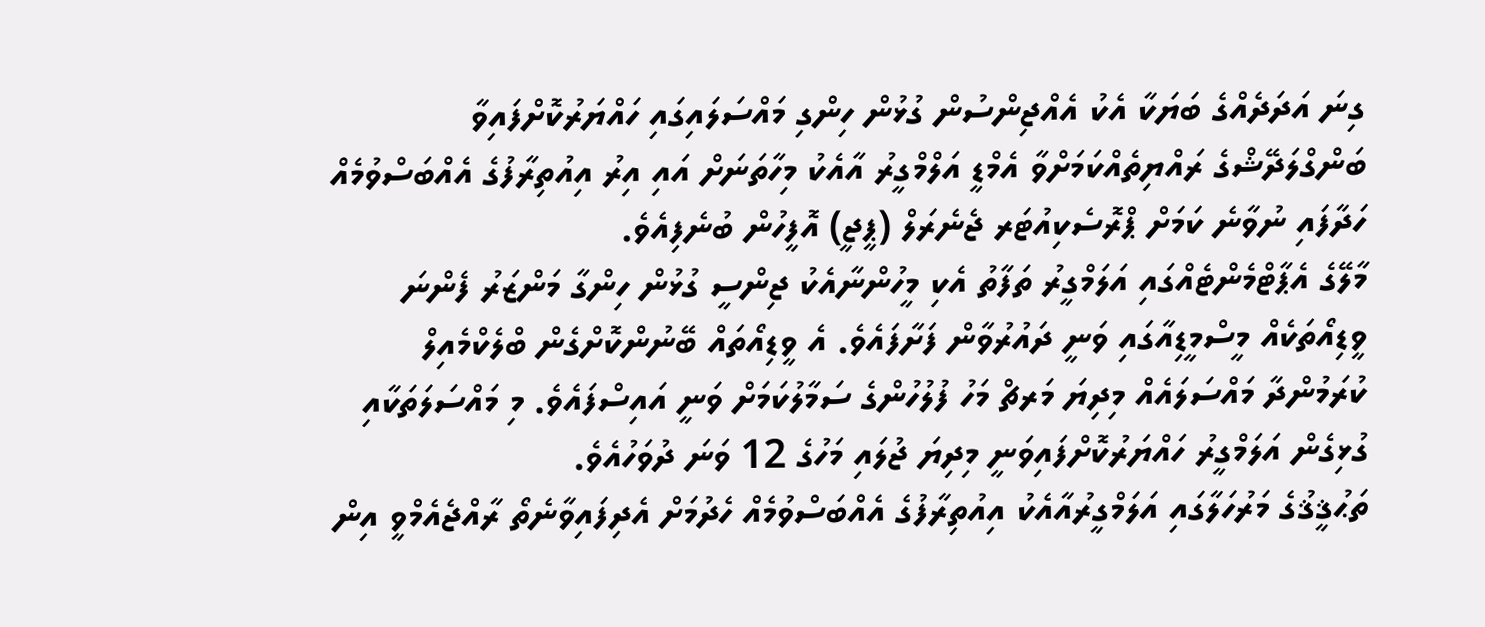ގިނަ އަދަދެއްގެ ބަޔަކާ އެކު އެއްޖިންސުން ގުޅުން ހިންގި މައްސަލައިގައި ހައްޔަރުކޮށްފައިވާ ބަންގްލަދޭޝްގެ ރައްޔިތެއްކަމަށްވާ އެމްޑީ އަލްމްގީރު އާއެކު މިހާތަނަށް އައި އިރު އިއުތިރާފުގެ އެއްބަސްވުމެއް ހަދާފައި ނުވާނެ ކަމަށް ޕްރޮސެކިއުޓަރ ޖެނެރަލް (ޕީޖީ) އޮފީހުން ބުނެފިއެވެ.
މާލޭގެ އެޕާޓްމެންޓެއްގައި އަލަމްގީރު ތަފާތު އެކި މީހުންނާއެކު ޖިންސީ ގުޅުން ހިންގާ މަންޒަރު ފެންނަ ވީޑިއޯތަކެއް މީސްމީޑިއާގައި ވަނީ ދައުރުވާން ފަށާފައެވެ. އެ ވީޑިއޯތައް ބޭނުންކޮށްގެން ބްލެކްމެއިލް ކުރަމުންދާ މައްސަލައެއް މިދިޔަ މަރޗް މަހު ފުލުހުންގެ ސަމާލުކަމަށް ވަނީ އައިސްފައެވެ. މި މައްސަލަތަކާއި ގުޅިގެން އަލަމްގީރު ހައްޔަރުކޮށްފައިވަނީ މިދިޔަ ޖުލައި މަހުގެ 12 ވަނަ ދުވަހުއެވެ.
ތަޙުޤީޤުގެ މަރުހަލާގައި އަލަމްގީރުއާއެކު އިއުތިރާފުގެ އެއްބަސްވުމެއް ހެދުމަށް އެދިފައިވާނެތޯ ރާއްޖެއެމްވީ އިން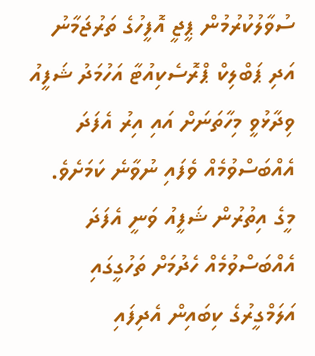ސުވާލުކުރުމުން ޕީޖީ އޮފީހުގެ ތަރުޖަމާނު އަދި ޕަބްލިކް ޕްރޮސެކިއުޓާ އަހުމަދު ޝަފީއު ވިދާޅުވީ މިހާތަނަށް އައި އިރު އެފަދަ އެއްބަސްވުމެއް ވެފައި ނުވާނެ ކަމަށެވެ. މީގެ އިތުރުން ޝަފީއު ވަނީ އެފަދަ އެއްބަސްވުމެއް ހެދުމަށް ތަހުގީގައި އަލަމްގީރުގެ ކިބައިން އެދިފައި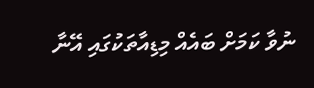ނުވާ ކަމަށް ބައެއް މިޑިއާތަކުގައި އޭނާ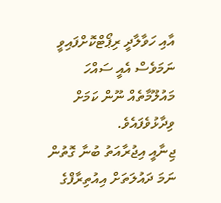އާއި ހަވާލާދީ ރިޕޯޓްކޮށްފައިވީ ނަމަވެސް އެއީ ސައްހަ މައުލޫމާތެއް ނޫން ކަމަށް ވިދާޅުވެފައެވެ.
ޖިނާއީ އިޖުރާއަތު ބުނާ ގޮތުން ނަމަ ދައުލަތަށް އިއުތިރާފްގެ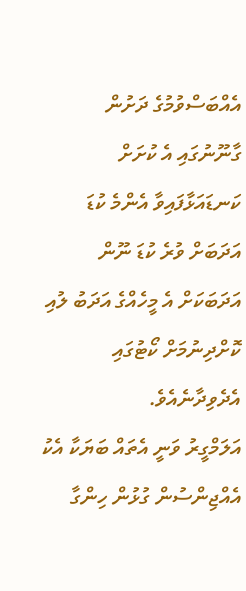އެއްބަސްވުމުގެ ދަށުން ގާނޫނުގައި އެ ކުށަށް ކަނޑައަޅާފައިވާ އެންމެ ކުޑަ އަދަބަށް ވުރެ ކުޑަ ނޫން އަދަބަކަށް އެ މީހެއްގެ އަދަބު ލުއި ކޮށްދިނުމަށް ކޯޓުގައި އެދެވިދާނެއެވެ.
އަލަމްގީރު ވަނީ އެތައް ބަޔަކާ އެކު އެއްޖިންސުން ގުޅުން ހިންގާ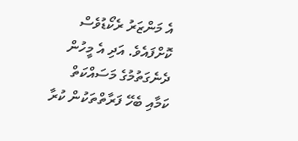އެ މަންޒަރު ރެކޯޑުވެސް ކޮށްފައެވެ. އަދި އެ މީހުން ދެނެގަތުމުގެ މަސައްކަތް ކަމާއި ބެހޭ ފަރާތްތަކުން ކުރާ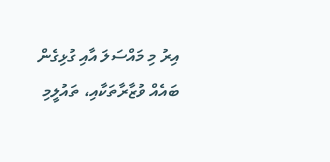އިރު މި މައްސަލަ އާއި ގުޅިގެން ބައެއް ވުޒާރާތަކާއި، ތައުލީމި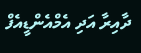ދާއިރާ އަދި އެމްއެންޑީއެފް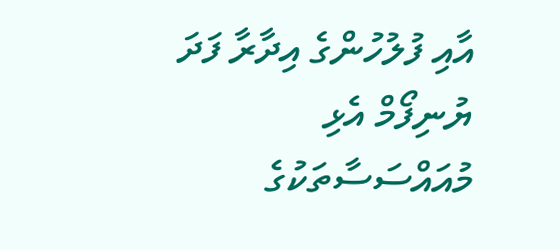އާއި ފުލުހުންގެ އިދާރާ ފަދަ ޔުނިފޯމް އެޅި މުއައްސަސާތަކުގެ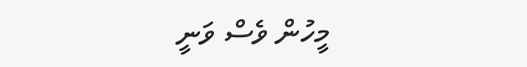މީހުން ވެސް ވަނީ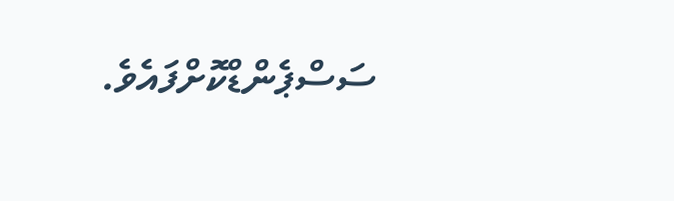ސަސްޕެންޑްކޮށްފައެވެ.